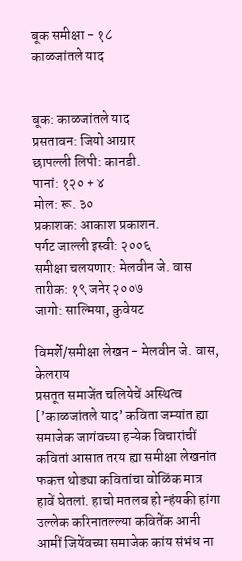बूक समीक्षा - १८
काळजांतले याद


बूक: काळजांतले याद
प्रसतावन: जियो आग्रार
छापल्ली लिपी: कानडी.
पानां: १२० + ४
मोल: रू. ३०
प्रकाशक: आकाश प्रकाशन.
पर्गट जाल्ली इस्वी: २००६
समीक्षा चलयणार: मेलवीन जे. वास
तारीक: १९ जनेर २००७
जागो: साल्मिया, कुवेयट

विमर्शे/समीक्षा लेखन - मेलवीन जे. वास, केलराय
प्रसतूत समाजेंत चलियेचें अस्थित्व
[’काळजांतले याद’ कविता जम्यांत ह्या समाजेक जागंवच्या हऱ्येक विचारांचीं कवितां आसात तरय ह्या समीक्षा लेखनांत फकत्त थोड्या कवितांचा वोळिंक मात्र हावें घेतलां. हाचो मतलब हो न्हंयकी हांगा उल्लेक करिनातल्ल्या कवितेंक आनी आमीं जियेंवच्या समाजेक कांय संभंध ना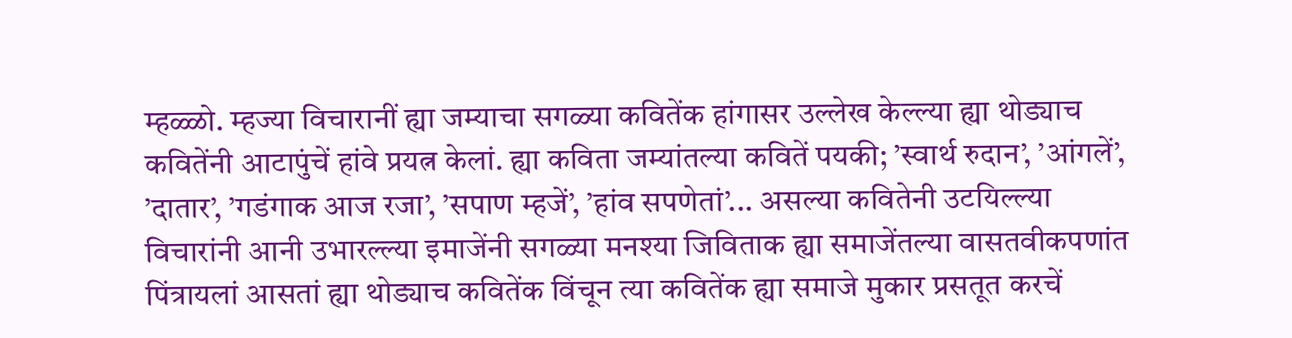म्हळ्ळो. म्हज्या विचारानीं ह्या जम्याचा सगळ्या कवितेंक हांगासर उल्लेख केल्ल्या ह्या थोड्याच कवितेंनी आटापुंचें हांवे प्रयत्न केलां. ह्या कविता जम्यांतल्या कवितें पयकी; ’स्वार्थ रुदान’, ’आंगलें’, ’दातार’, ’गडंगाक आज रजा’, ’सपाण म्हजें’, ’हांव सपणेतां’... असल्या कवितेनी उटयिल्ल्या विचारांनी आनी उभारल्ल्या इमाजेंनी सगळ्या मनश्या जिविताक ह्या समाजेंतल्या वासतवीकपणांत पिंत्रायलां आसतां ह्या थोड्याच कवितेंक विंचून त्या कवितेंक ह्या समाजे मुकार प्रसतूत करचें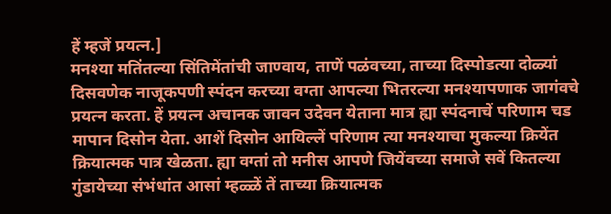हें म्हजें प्रयत्न.]
मनश्या मतिंतल्या सिंतिमेंतांची जाण्वाय, ताणें पळंवच्या, ताच्या दिस्पोडत्या दोळ्यां दिसवणेक नाजूकपणी स्पंदन करच्या वग्ता आपल्या भितरल्या मनश्यापणाक जागंवचे प्रयत्न करता. हें प्रयत्न अचानक जावन उदेवन येताना मात्र ह्या स्पंदनाचें परिणाम चड मापान दिसोन येता. आशें दिसोन आयिल्लें परिणाम त्या मनश्याचा मुकल्या क्रियेंत क्रियात्मक पात्र खेळता. ह्या वग्तां तो मनीस आपणे जियेंवच्या समाजे सवें कितल्या गुंडायेच्या संभंधांत आसां म्हळ्ळें तें ताच्या क्रियात्मक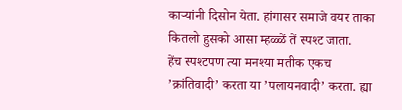काऱ्यांनी दिसोन येता. हांगासर समाजे वयर ताका कितलो हुसको आसा म्हळ्ळें तें स्पश्ट जाता.
हेंच स्पश्टपण त्या मनश्या मतीक एकच ’क्रांतिवादी’ करता या ’पलायनवादी’ करता. ह्या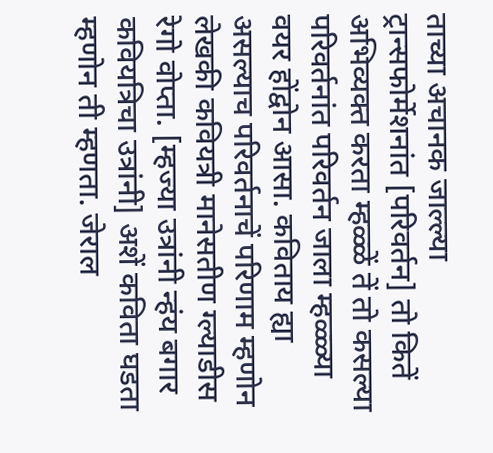ताच्या अचानक जाल्ल्या ट्रान्सफोर्मेशनांत [परिवर्तन] तो कितें अभिव्यक्त करता म्हळ्ळें तें तो कसल्या परिवर्तनांत परिवर्तन जाला म्हळ्ळ्या वयर होंद्वोन आसा. कविताय ह्या असल्याच परिवर्तनाचें परिणाम म्हणोन लेखकी कवियत्री मानेसतीण ग्ल्याडीस रेगो वोप्ता. [म्हज्या उत्रांनी न्हंय बगार कवियत्रिचा उत्रांनी] अशें कविता घडता म्हणोन ती म्हणता. जेराल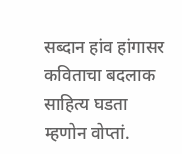सब्दान हांव हांगासर कविताचा बदलाक साहित्य घडता म्हणोन वोप्तां.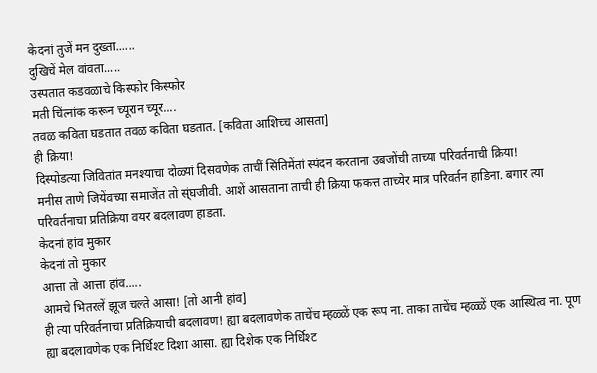केदनां तुजें मन दुख्ता......
दुखिचें मेल वांवता.....
उस्पतात कडवळाचे किस्फोर किस्फोर
मती चिंत्नांक करून च्यूरान च्यूर....
तवळ कविता घडतात तवळ कविता घडतात. [कविता आशिच्च आसता]
ही क्रिया!
दिस्पोडत्या जिवितांत मनश्याचा दोळ्यां दिसवणेक ताचीं सिंतिमेंतां स्पंदन करताना उबजोंची ताच्या परिवर्तनाची क्रिया!
मनीस ताणे जियेंवच्या समाजेंत तो स्ंघजीवी. आशें आसताना ताची ही क्रिया फकत्त ताच्येर मात्र परिवर्तन हाडिना. बगार त्या परिवर्तनाचा प्रतिक्रिया वयर बदलावण हाडता.
केदनां हांव मुकार
केदनां तो मुकार
आत्ता तो आत्ता हांव.....
आमचे भितरलें झूज चल्ते आसा! [तो आनी हांव]
ही त्या परिवर्तनाचा प्रतिक्रियाची बदलावण! ह्या बदलावणेक ताचेंच म्हळ्ळें एक रूप ना. ताका ताचेंच म्हळ्ळें एक आस्थित्व ना. पूण ह्या बदलावणेक एक निर्धिश्ट दिशा आसा. ह्या दिशेक एक निर्धिश्ट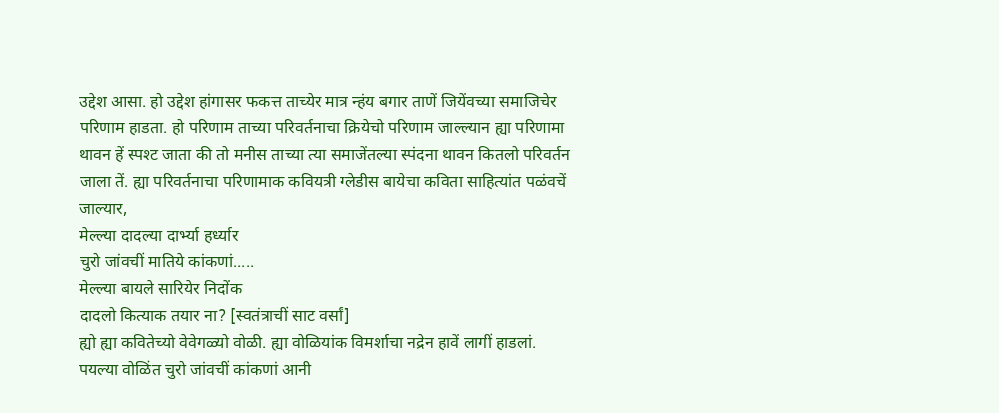उद्देश आसा. हो उद्देश हांगासर फकत्त ताच्येर मात्र न्हंय बगार ताणें जियेंवच्या समाजिचेर परिणाम हाडता. हो परिणाम ताच्या परिवर्तनाचा क्रियेचो परिणाम जाल्ल्यान ह्या परिणामा थावन हें स्पश्ट जाता की तो मनीस ताच्या त्या समाजेंतल्या स्पंदना थावन कितलो परिवर्तन जाला तें. ह्या परिवर्तनाचा परिणामाक कवियत्री ग्लेडीस बायेचा कविता साहित्यांत पळंवचें जाल्यार,
मेल्ल्या दादल्या दार्भ्या हर्ध्यार
चुरो जांवचीं मातिये कांकणां.....
मेल्ल्या बायले सारियेर निदोंक
दादलो कित्याक तयार ना? [स्वतंत्राचीं साट वर्सां]
ह्यो ह्या कवितेच्यो वेवेगळ्यो वोळी. ह्या वोळियांक विमर्शाचा नद्रेन हावें लागीं हाडलां.
पयल्या वोळिंत चुरो जांवचीं कांकणां आनी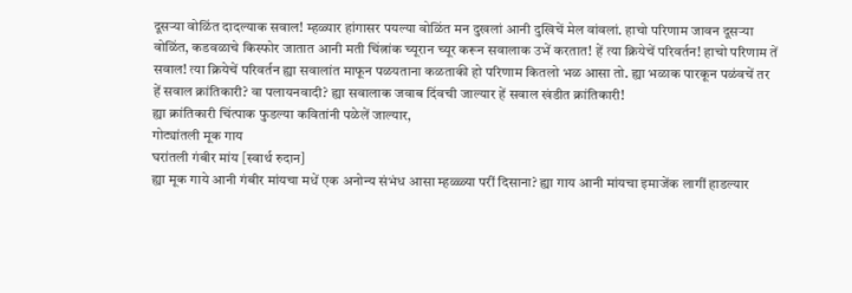दूसऱ्या वोळिंत दादल्याक सवाल! म्हळ्यार हांगासर पयल्या वोळिंत मन दुखलां आनी दुखिचें मेल वांवलां. हाचो परिणाम जावन दूसऱ्या वोळिंत, कडवळाचे किस्फोर जातात आनी मती चिंत्नांक च्यूरान च्यूर करून सवालाक उभें करतात! हें त्या क्रियेचें परिवर्तन! हाचो परिणाम तें सवाल! त्या क्रियेचें परिवर्तन ह्या सवालांत माफून पळयताना कळताकी हो परिणाम कितलो भळ आसा तो. ह्या भळाक पारकून पळंवचें तर हें सवाल क्रांतिकारी? वा पलायनवादी? ह्या सवालाक जवाब दिंवची जाल्यार हें सवाल खंडीत क्रांतिकारी!
ह्या क्रांतिकारी चिंत्पाक फुडल्या कवितांनी पळेलें जाल्यार,
गोट्यांतली मूक गाय
घरांतली गंबीर मांय [स्वार्थ रुदान]
ह्या मूक गाये आनी गंबीर मांयचा मधें एक अनोन्य संभंध आसा म्हळ्ळ्या परीं दिसाना? ह्या गाय आनी मांयचा इमाजेंक लागीं हाडल्यार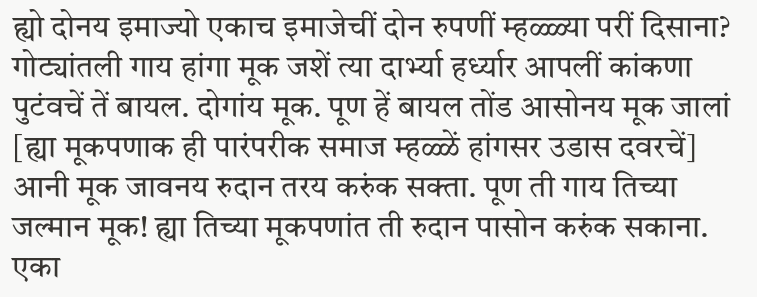ह्यो दोनय इमाज्यो एकाच इमाजेचीं दोन रुपणीं म्हळ्ळ्या परीं दिसाना? गोट्यांतली गाय हांगा मूक जशें त्या दार्भ्या हर्ध्यार आपलीं कांकणा पुटंवचें तें बायल. दोगांय मूक. पूण हें बायल तोंड आसोनय मूक जालां [ह्या मूकपणाक ही पारंपरीक समाज म्हळ्ळें हांगसर उडास दवरचें] आनी मूक जावनय रुदान तरय करुंक सक्ता. पूण ती गाय तिच्या जल्मान मूक! ह्या तिच्या मूकपणांत ती रुदान पासोन करुंक सकाना.
एका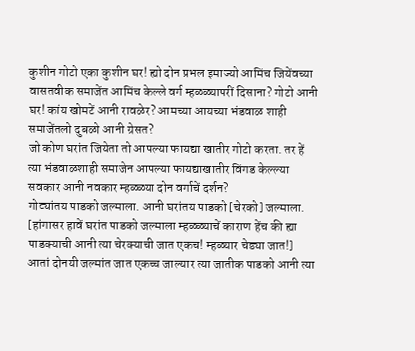कुशीन गोटो एका कुशीन घर! ह्यो दोन प्रभल इमाज्यो आमिंच जियेंवच्या वासतवीक समाजेंत आमिंच केल्ले वर्ग म्हळ्ळ्यापरीं दिसाना? गोटो आनी घर! कांय खोमटें आनी रावळेर? आमच्या आयच्या भंडवाळ शाही समाजेंतलो दुबळो आनी ग्रेसत?
जो कोण घरांत जियेता तो आपल्या फायद्या खातीर गोटो करता. तर हें त्या भंडवाळशाही समाजेन आपल्या फायद्याखातीर विंगड केल्ल्या सवकार आनी नवकार म्हळ्ळ्या दोन वर्गाचें दर्शन?
गोट्यांतय पाडको जल्माला. आनी घरांतय पाडको [चेरको] जल्माला. [हांगासर हावें घरांत पाडको जल्माला म्हळ्ळ्याचें काराण हेंच की ह्या पाडक्याची आनी त्या चेरक्याची जात एकच! म्हळ्यार चेड्या जात!] आतां दोनयी जल्मांत जात एकच्च जाल्यार त्या जातीक पाडको आनी त्या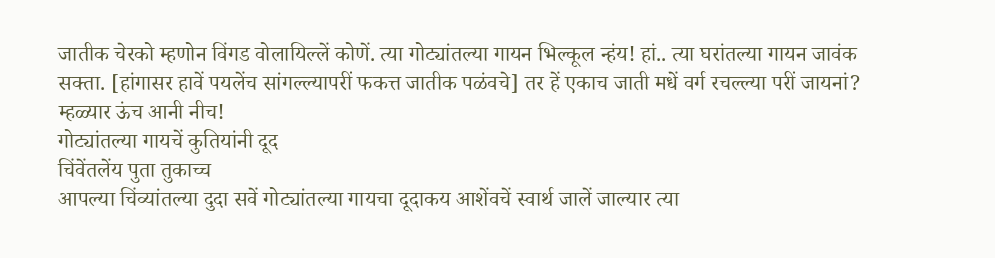जातीक चेरको म्हणोन विंगड वोलायिल्लें कोणें. त्या गोट्यांतल्या गायन भिल्कूल न्हंय! हां.. त्या घरांतल्या गायन जावंक सक्ता. [हांगासर हावें पयलेंच सांगल्ल्यापरीं फकत्त जातीक पळंवचे] तर हें एकाच जाती मधें वर्ग रचल्ल्या परीं जायनां? म्हळ्यार ऊंच आनी नीच!
गोट्यांतल्या गायचें कुतियांनी दूद
चिंवेंतलेंय पुता तुकाच्च
आपल्या चिंव्यांतल्या दुदा सवें गोट्यांतल्या गायचा दूदाकय आशेंवचें स्वार्थ जालें जाल्यार त्या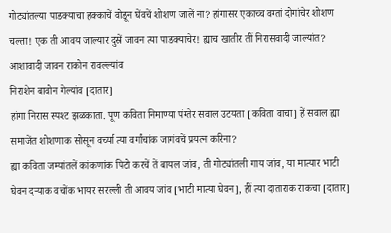गोट्यांतल्या पाडक्याचा हक्काचें वोडून घेंवचें शोशण जालें ना? हांगासर एकाच्च वग्तां दोगांचेर शोशण चल्ता! एक ती आवय जाल्यार दुस्रें जावन त्या पाडक्याचेर! ह्याच खातीर तीं निरासवादी जाल्यांत?
आशावादी जावन राकोन रावल्ल्यांव
निराशेन बावोन गेल्यांव [दातार]
हांगा निरास स्पश्ट झळकाता. पूण कविता निमाण्या पंग्तेर सवाल उटयता [कविता वाचा] हें सवाल ह्या समाजेंत शोशणाक सोसून वर्च्या त्या वर्गांचांक जागंवचें प्रयत्न करिना?
ह्या कविता जम्यांतलें कांकणांक पिटो करचें तें बायल जांव, ती गोट्यांतली गाय जांव, या मात्यार भाटी घेवन दऱ्याक वचोंक भायर सरल्ली ती आवय जांव [भाटी मात्या घेवन], हीं त्या दाताराक राकचा [दातार]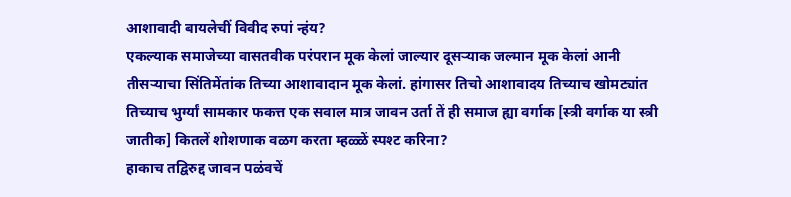आशावादी बायलेचीं विवीद रुपां न्हंय?
एकल्याक समाजेच्या वासतवीक परंपरान मूक केलां जाल्यार दूसऱ्याक जल्मान मूक केलां आनी तीसऱ्याचा सिंतिमेंतांक तिच्या आशावादान मूक केलां. हांगासर तिचो आशावादय तिच्याच खोमट्यांत तिच्याच भुर्ग्यां सामकार फकत्त एक सवाल मात्र जावन उर्ता तें ही समाज ह्या वर्गाक [स्त्री वर्गाक या स्त्री जातीक] कितलें शोशणाक वळग करता म्हळ्ळें स्पश्ट करिना?
हाकाच तद्विरुद्द जावन पळंवचें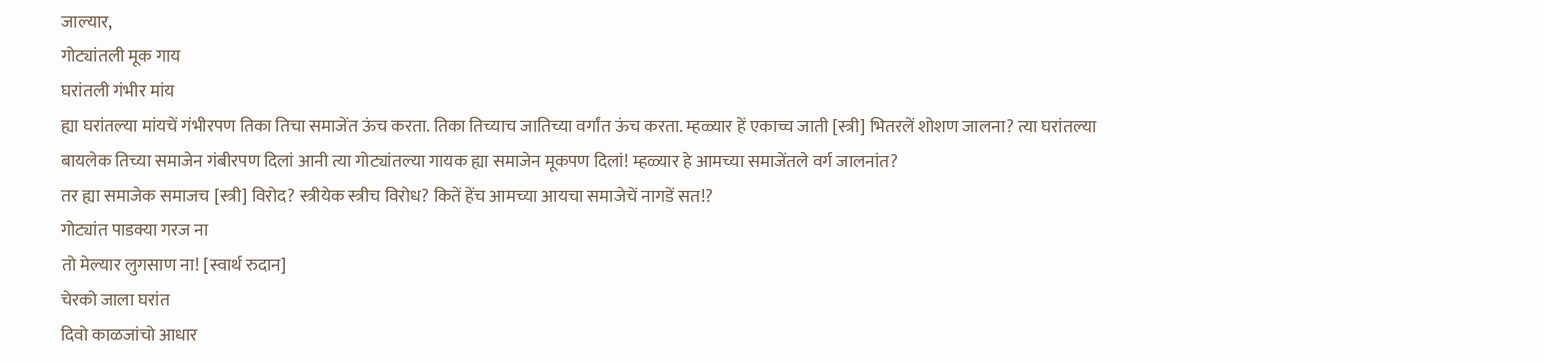जाल्यार,
गोट्यांतली मूक गाय
घरांतली गंभीर मांय
ह्या घरांतल्या मांयचें गंभीरपण तिका तिचा समाजेंत ऊंच करता. तिका तिच्याच जातिच्या वर्गांत ऊंच करता. म्हळ्यार हें एकाच्च जाती [स्त्री] भितरलें शोशण जालना? त्या घरांतल्या बायलेक तिच्या समाजेन गंबीरपण दिलां आनी त्या गोट्यांतल्या गायक ह्या समाजेन मूकपण दिलां! म्हळ्यार हे आमच्या समाजेंतले वर्ग जालनांत?
तर ह्या समाजेक समाजच [स्त्री] विरोद? स्त्रीयेक स्त्रीच विरोध? कितें हेंच आमच्या आयचा समाजेचें नागडें सत!?
गोट्यांत पाडक्या गरज ना
तो मेल्यार लुगसाण ना! [स्वार्थ रुदान]
चेरको जाला घरांत
दिवो काळजांचो आधार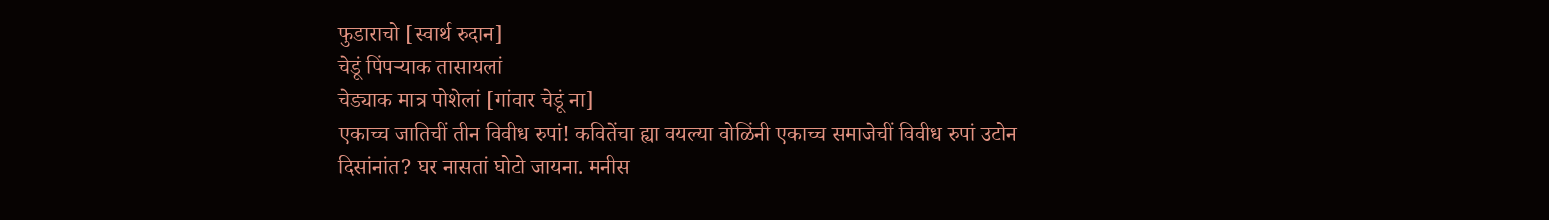फुडाराचो [स्वार्थ रुदान]
चेडूं पिंपऱ्याक तासायलां
चेड्याक मात्र पोशेलां [गांवार चेडूं ना]
एकाच्च जातिचीं तीन विवीध रुपां! कवितेंचा ह्या वयल्या वोळिंनी एकाच्च समाजेचीं विवीध रुपां उटोन दिसांनांत? घर नासतां घोटो जायना. मनीस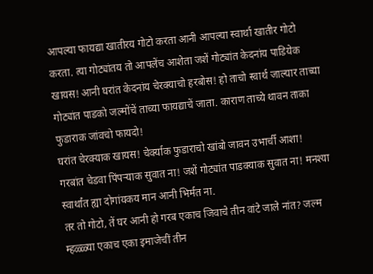आपल्या फायद्या खातीरय गोटो करता आनी आपल्या स्वार्था खातीर गोटो करता. त्या गोट्यांतय तो आपलेंच आशेता जशें गोट्यांत केदनांय पाडियेक खायस! आनी घरांत केदनांय चेरक्याचो हरबोस! हो ताचो स्वार्थ जाल्यार ताच्या गोट्यांत पाडको जल्मोंचें ताच्या फायद्याचें जाता. काराण ताच्ये थावन ताका फुडाराक जांवचो फायदो!
घरांत चेरक्याक खायस! चेर्क्याक फुडाराचो खांबो जावन उभार्ची आशा!
गरबांत चेडवा पिंपऱ्याक सुवात ना! जशें गोट्यांत पाडक्याक सुवात ना! मनश्या स्वार्थांत ह्या दोगांयकय मान आनी भिर्मत ना.
तर तो गोटो, तें घर आनी हो गरब एकाच जिवाचे तीन वांटे जाले नांत? जल्म म्हळ्ळ्या एकाच एका इमाजेचीं तीन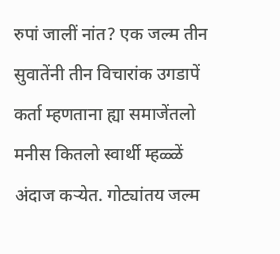रुपां जालीं नांत? एक जल्म तीन सुवातेंनी तीन विचारांक उगडापें कर्ता म्हणताना ह्या समाजेंतलो मनीस कितलो स्वार्थी म्हळ्ळें अंदाज कऱ्येत. गोट्यांतय जल्म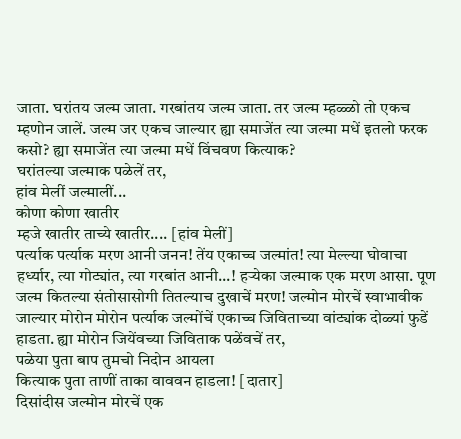जाता. घरांतय जल्म जाता. गरबांतय जल्म जाता. तर जल्म म्हळ्ळो तो एकच म्हणोन जालें. जल्म जर एकच जाल्यार ह्या समाजेंत त्या जल्मा मधें इतलो फरक कसो? ह्या समाजेंत त्या जल्मा मधें विंचवण कित्याक?
घरांतल्या जल्माक पळेलें तर,
हांव मेलीं जल्मालीं...
कोणा कोणा खातीर
म्हजे खातीर ताच्ये खातीर.... [हांव मेलीं]
पर्त्याक पर्त्याक मरण आनी जनन! तेंय एकाच्च जल्मांत! त्या मेल्ल्या घोवाचा हर्ध्यार, त्या गोट्यांत, त्या गरबांत आनी...! हऱ्येका जल्माक एक मरण आसा. पूण जल्म कितल्या संतोसासोगी तितल्याच दुखाचें मरण! जल्मोन मोरचें स्वाभावीक जाल्यार मोरोन मोरोन पर्त्याक जल्मोंचें एकाच्च जिविताच्या वांट्यांक दोळ्यां फुडें हाडता. ह्या मोरोन जियेंवच्या जिविताक पळेंवचें तर,
पळेया पुता बाप तुमचो निदोन आयला
कित्याक पुता ताणीं ताका वाववन हाडला! [दातार]
दिसांदीस जल्मोन मोरचें एक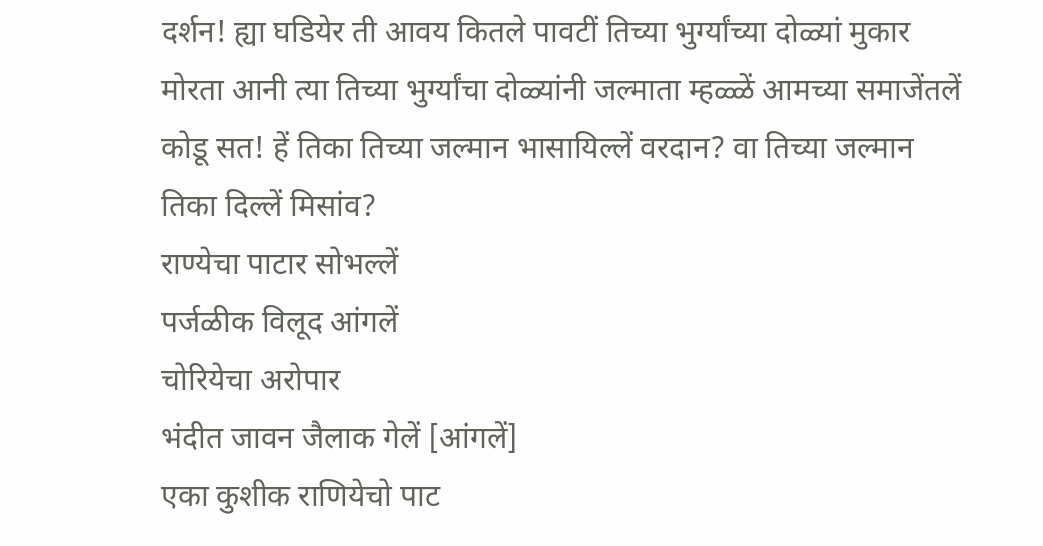दर्शन! ह्या घडियेर ती आवय कितले पावटीं तिच्या भुर्ग्यांच्या दोळ्यां मुकार मोरता आनी त्या तिच्या भुर्ग्यांचा दोळ्यांनी जल्माता म्हळ्ळें आमच्या समाजेंतलें कोडू सत! हें तिका तिच्या जल्मान भासायिल्लें वरदान? वा तिच्या जल्मान तिका दिल्लें मिसांव?
राण्येचा पाटार सोभल्लें
पर्जळीक विलूद आंगलें
चोरियेचा अरोपार
भंदीत जावन जैलाक गेलें [आंगलें]
एका कुशीक राणियेचो पाट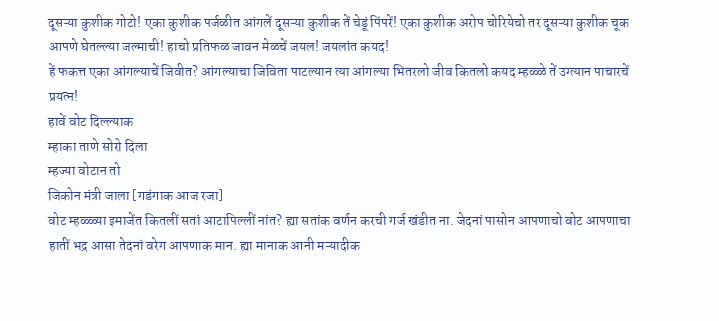दूसऱ्या कुशीक गोटो! एका कुशीक पर्जळीत आंगलें दूसऱ्या कुशीक तें चेडूं पिंपरें! एका कुशीक अरोप चोरियेचो तर दूसऱ्या कुशीक चूक आपणे घेतल्ल्या जल्माची! हाचो प्रतिफळ जावन मेळचें जयल! जयलांत कयद!
हें फकत्त एका आंगल्याचें जिवीत? आंगल्याचा जिविता पाटल्यान त्या आंगल्या भितरलो जीव कितलो कयद म्हळ्ळे तें उग्त्यान पाचारचें प्रयत्न!
हावें वोट दिल्ल्याक
म्हाका ताणे सोरो दिला
म्हज्या वोटान तो
जिकोन मंत्री जाला [गडंगाक आज रजा]
वोट म्हळ्ळ्या इमाजेंत कितलीं सतां आटापिल्लीं नांत? ह्या सतांक वर्णन करची गर्ज खंडीत ना. जेदनां पासोन आपणाचो वोट आपणाचा हातीं भद्र आसा तेदनां वरेग आपणाक मान. ह्या मानाक आनी मऱ्यादीक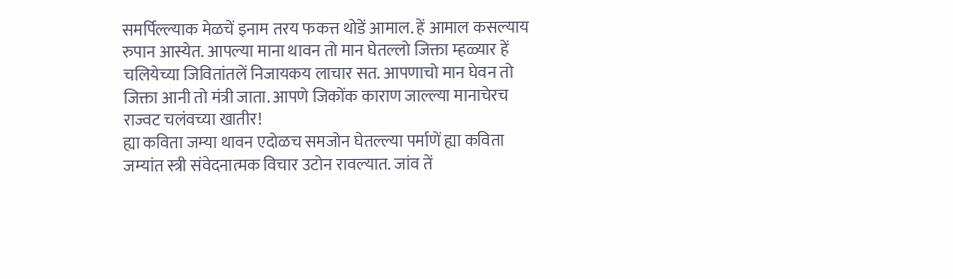समर्पिल्ल्याक मेळचें इनाम तरय फकत्त थोडें आमाल. हें आमाल कसल्याय रुपान आस्येत. आपल्या माना थावन तो मान घेतल्लो जिक्ता म्हळ्यार हें चलियेच्या जिवितांतलें निजायकय लाचार सत. आपणाचो मान घेवन तो जिक्ता आनी तो मंत्री जाता. आपणे जिकोंक काराण जाल्ल्या मानाचेरच राज्वट चलंवच्या खातीर!
ह्या कविता जम्या थावन एदोळच समजोन घेतल्ल्या पर्माणें ह्या कविता जम्यांत स्त्री संवेदनात्मक विचार उटोन रावल्यात. जांव तें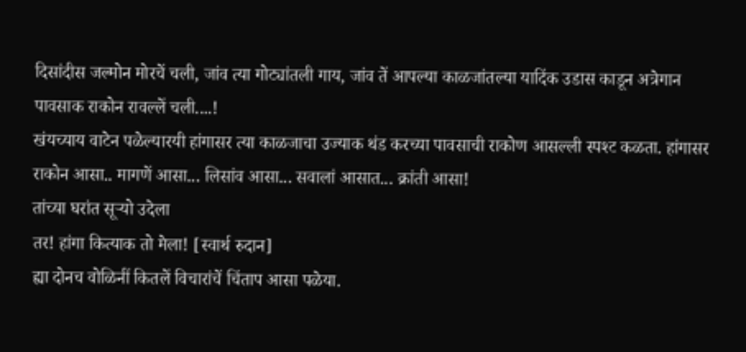दिसांदीस जल्मोन मोरचें चली, जांव त्या गोट्यांतली गाय, जांव तें आपल्या काळजांतल्या यादिंक उडास काडून अत्रेगान पावसाक राकोन रावल्लें चली....!
खंयच्याय वाटेन पळेल्यारयी हांगासर त्या काळजाचा उज्याक थंड करच्या पावसाची राकोण आसल्ली स्पश्ट कळता. हांगासर राकोन आसा.. मागणें आसा... लिसांव आसा... सवालां आसात... क्रांती आसा!
तांच्या घरांत सूऱ्यो उदेला
तर! हांगा कित्याक तो मेला! [स्वार्थ रुदान]
ह्या दोनच वोळिनीं कितलें विचारांचें चिंताप आसा पळेया.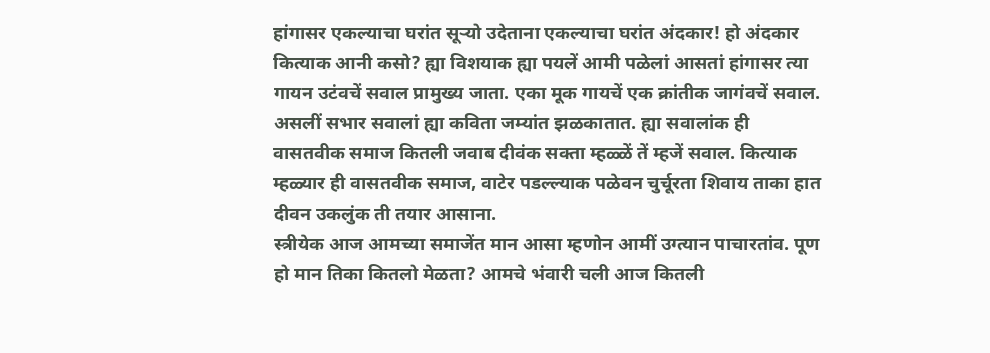हांगासर एकल्याचा घरांत सूऱ्यो उदेताना एकल्याचा घरांत अंदकार! हो अंदकार कित्याक आनी कसो? ह्या विशयाक ह्या पयलें आमी पळेलां आसतां हांगासर त्या गायन उटंवचें सवाल प्रामुख्य जाता. एका मूक गायचें एक क्रांतीक जागंवचें सवाल. असलीं सभार सवालां ह्या कविता जम्यांत झळकातात. ह्या सवालांक ही वासतवीक समाज कितली जवाब दीवंक सक्ता म्हळ्ळें तें म्हजें सवाल. कित्याक म्हळ्यार ही वासतवीक समाज, वाटेर पडल्ल्याक पळेवन चुर्चूरता शिवाय ताका हात दीवन उकलुंक ती तयार आसाना.
स्त्रीयेक आज आमच्या समाजेंत मान आसा म्हणोन आमीं उग्त्यान पाचारतांव. पूण हो मान तिका कितलो मेळता? आमचे भंवारी चली आज कितली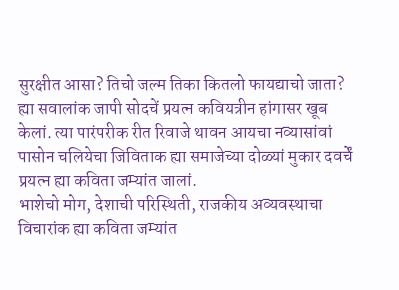सुरक्षीत आसा? तिचो जल्म तिका कितलो फायद्याचो जाता? ह्या सवालांक जापी सोदचें प्रयत्न कवियत्रीन हांगासर खूब केलां. त्या पारंपरीक रीत रिवाजे थावन आयचा नव्यासांवां पासोन चलियेचा जिविताक ह्या समाजेच्या दोळ्यां मुकार दवर्चें प्रयत्न ह्या कविता जम्यांत जालां.
भाशेचो मोग, देशाची परिस्थिती, राजकीय अव्यवस्थाचा विचारांक ह्या कविता जम्यांत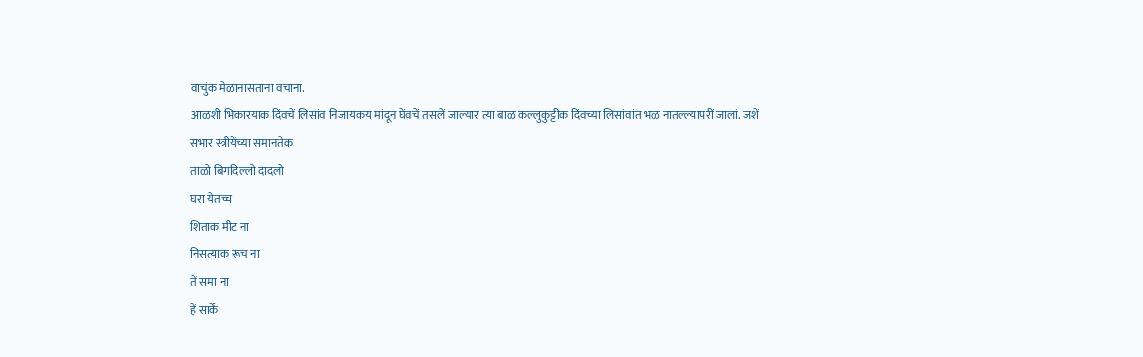वाचुंक मेळानासताना वचाना.
आळशी भिकारयाक दिंवचें लिसांव निजायकय मांदून घेंवचें तसलें जाल्यार त्या बाळ कल्लुकुट्टीक दिंवच्या लिसांवांत भळ नातल्ल्यापरीं जालां. जशें
सभार स्त्रीयेंच्या समानतेक
ताळो बिगदिल्लो दादलो
घरा येतच्च
शिताक मीट ना
निसत्याक रूच ना
तें समा ना
हें सार्कें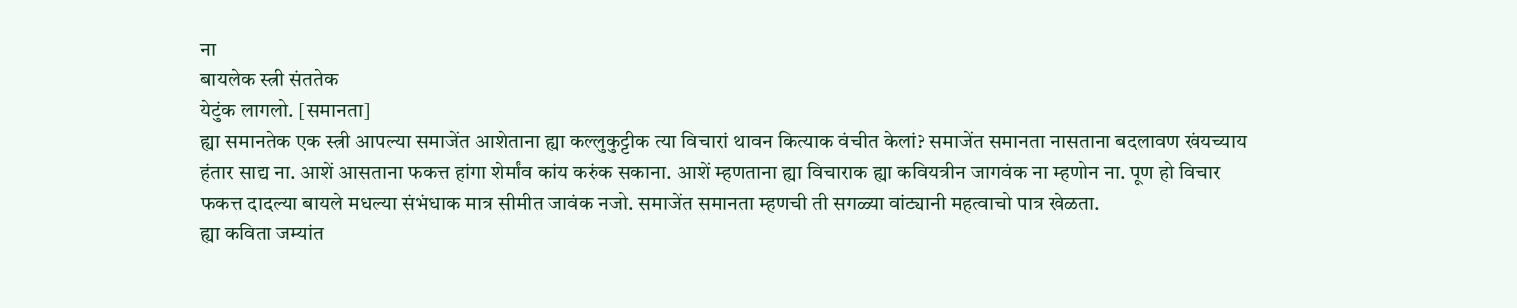ना
बायलेक स्त्री संततेक
येटुंक लागलो. [समानता]
ह्या समानतेक एक स्त्री आपल्या समाजेंत आशेताना ह्या कल्लुकुट्टीक त्या विचारां थावन कित्याक वंचीत केलां? समाजेंत समानता नासताना बदलावण खंयच्याय हंतार साद्य ना. आशें आसताना फकत्त हांगा शेर्मांव कांय करुंक सकाना. आशें म्हणताना ह्या विचाराक ह्या कवियत्रीन जागवंक ना म्हणोन ना. पूण हो विचार फकत्त दादल्या बायले मधल्या संभंधाक मात्र सीमीत जावंक नजो. समाजेंत समानता म्हणची ती सगळ्या वांट्यानी महत्वाचो पात्र खेळता.
ह्या कविता जम्यांत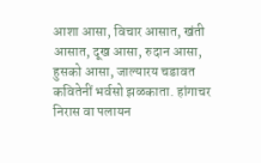आशा आसा, विचार आसात, खंती आसात, दूख आसा, रुदान आसा, हुसको आसा, जाल्यारय चडावत कवितेनीं भर्वसो झळकाता. हांगाचर निरास वा पलायन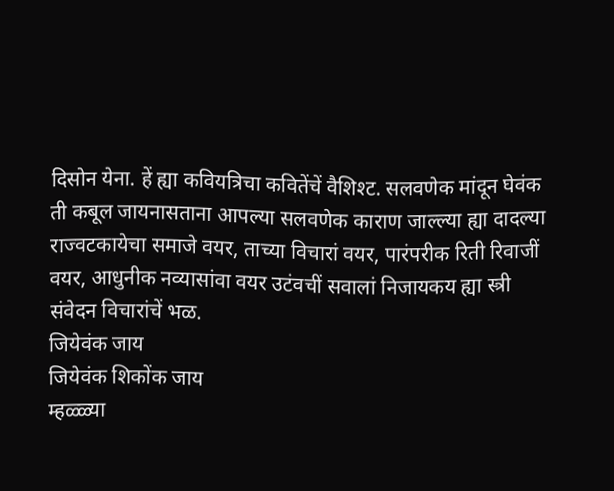दिसोन येना. हें ह्या कवियत्रिचा कवितेंचें वैशिश्ट. सलवणेक मांदून घेवंक ती कबूल जायनासताना आपल्या सलवणेक काराण जाल्ल्या ह्या दादल्या राज्वटकायेचा समाजे वयर, ताच्या विचारां वयर, पारंपरीक रिती रिवाजीं वयर, आधुनीक नव्यासांवा वयर उटंवचीं सवालां निजायकय ह्या स्त्री संवेदन विचारांचें भळ.
जियेवंक जाय
जियेवंक शिकोंक जाय
म्हळ्ळ्या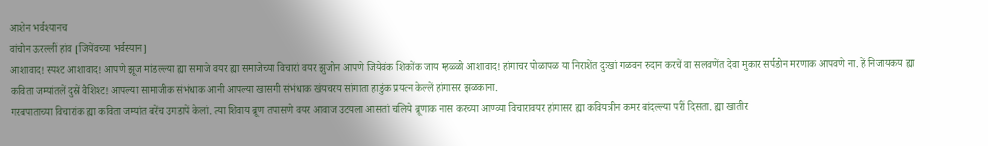आशेन भर्वश्यानच
वांचोन ऊरल्लीं हांव [जियेंवच्या भर्वस्यान]
आशावाद! स्पश्ट आशावाद! आपणे झूज मांडल्ल्या ह्या समाजे वयर ह्या समाजेच्या विचारां वयर झुजोन आपणे जियेवंक शिकोंक जाय म्हळ्ळो आशावाद! हांगाचर पोळापळ या निराशेंत दुःखां गळवन रुदान करचें वा सलवणेंत देवा मुकार सर्पडोन मरणाक आपवणे ना. हें निजायकय ह्या कविता जम्यांतलें दुस्रें वैशिश्ट! आपल्या सामाजीक संभंधाक आनी आपल्या खासगी संभंधाक खंयचरय सांगाता हाडुंक प्रयत्न केल्लें हांगासर झळकाना.
गरबपाताच्या विचारांक ह्या कविता जम्यांत बरेंच उगडापें केलां. त्या शिवाय ब्रूण तपासणे वयर आवाज उटयला आसतां चलिये ब्रूणाक नास करच्या आण्व्या विचारावयर हांगासर ह्या कवियत्रीन कमर बांदल्ल्या परीं दिसता. ह्या खातीर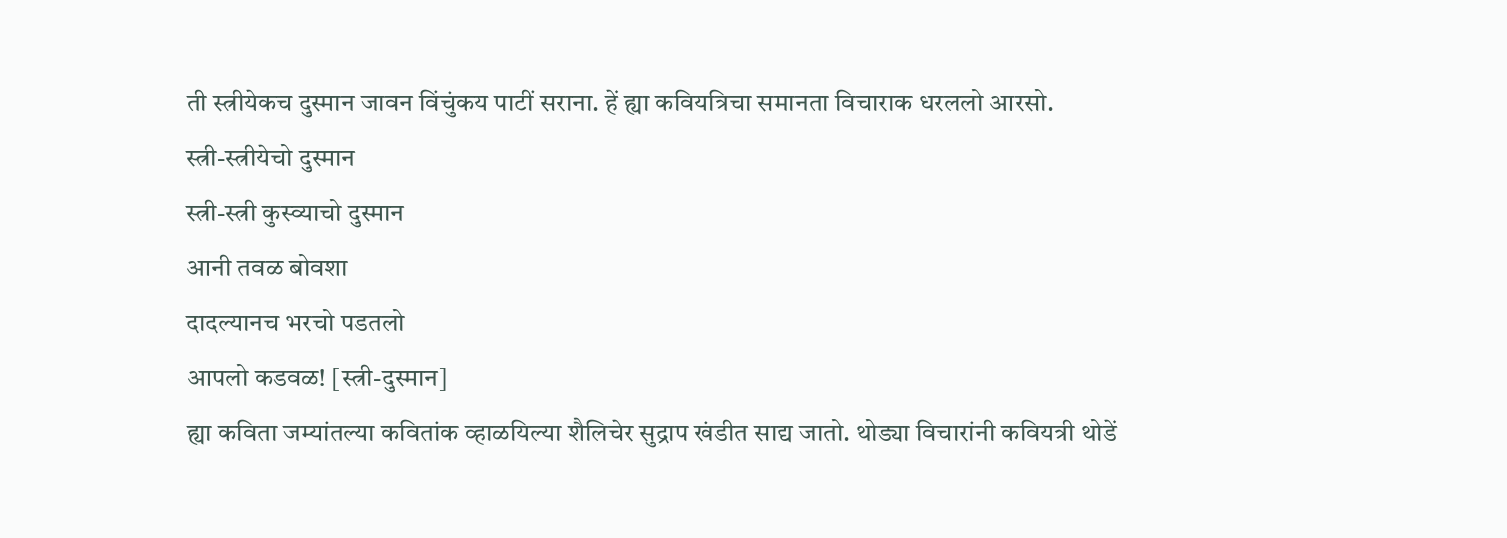ती स्त्रीयेकच दुस्मान जावन विंचुंकय पाटीं सराना. हें ह्या कवियत्रिचा समानता विचाराक धरललो आरसो.
स्त्री-स्त्रीयेचो दुस्मान
स्त्री-स्त्री कुस्व्याचो दुस्मान
आनी तवळ बोवशा
दादल्यानच भरचो पडतलो
आपलो कडवळ! [स्त्री-दुस्मान]
ह्या कविता जम्यांतल्या कवितांक व्हाळयिल्या शैलिचेर सुद्राप खंडीत साद्य जातो. थोड्या विचारांनी कवियत्री थोडें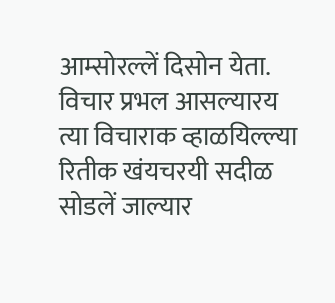आम्सोरल्लें दिसोन येता. विचार प्रभल आसल्यारय त्या विचाराक व्हाळयिल्ल्या रितीक खंयचरयी सदीळ सोडलें जाल्यार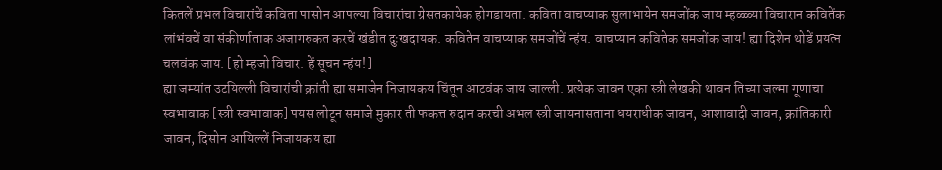कितलें प्रभल विचारांचें कविता पासोन आपल्या विचारांचा ग्रेसतकायेक होगडायता. कविता वाचप्याक सुलाभायेन समजोंक जाय म्हळ्ळ्या विचारान कवितेंक लांभंवचें वा संकीर्णाताक अजागरुकत करचें खंडीत दुःखदायक. कवितेन वाचप्याक समजोंचें न्हंय. वाचप्यान कवितेक समजोंक जाय! ह्या दिशेन थोडें प्रयत्न चलवंक जाय. [हो म्हजो विचार. हें सूचन न्हंय!]
ह्या जम्यांत उटयिल्ली विचारांची क्रांती ह्या समाजेन निजायकय चिंतून आटवंक जाय जाल्ली. प्रत्येक जावन एका स्त्री लेखकी थावन तिच्या जल्मा गूणाचा स्वभावाक [स्त्री स्वभावाक] पयस लोटून समाजे मुकार ती फकत्त रुदान करची अभल स्त्री जायनासताना धयराधीक जावन, आशावादी जावन, क्रांतिकारी जावन, दिसोन आयिल्लें निजायकय ह्या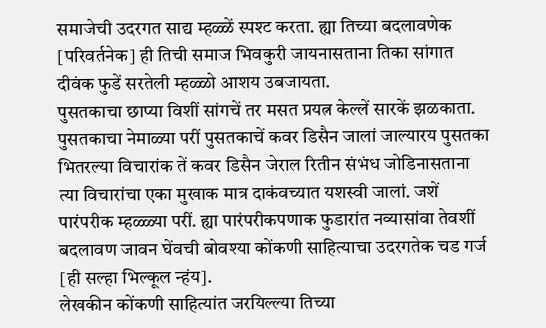समाजेची उदरगत साद्य म्हळ्ळें स्पश्ट करता. ह्या तिच्या बदलावणेक [परिवर्तनेक] ही तिची समाज भिवकुरी जायनासताना तिका सांगात दीवंक फुडें सरतेली म्हळ्ळो आशय उबजायता.
पुसतकाचा छाप्या विशीं सांगचें तर मसत प्रयत्न केल्लें सारकें झळकाता.
पुसतकाचा नेमाळ्या परीं पुसतकाचें कवर डिसैन जालां जाल्यारय पुसतका भितरल्या विचारांक तें कवर डिसैन जेराल रितीन संभंध जोडिनासताना त्या विचारांचा एका मुखाक मात्र दाकंवच्यात यशस्वी जालां. जशें पारंपरीक म्हळ्ळ्या परीं. ह्या पारंपरीकपणाक फुडारांत नव्यासांवा तेवशीं बदलावण जावन घेंवची बोवश्या कोंकणी साहित्याचा उदरगतेक चड गर्ज [ही सल्हा भिल्कूल न्हंय].
लेखकीन कोंकणी साहित्यांत जरयिल्ल्या तिच्या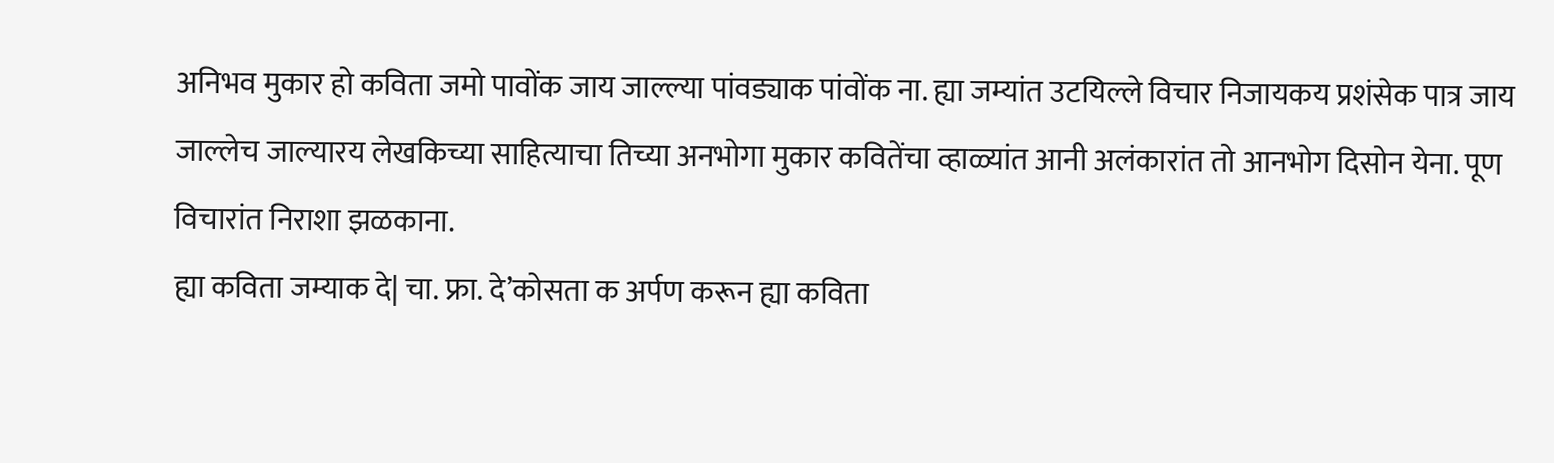अनिभव मुकार हो कविता जमो पावोंक जाय जाल्ल्या पांवड्याक पांवोंक ना. ह्या जम्यांत उटयिल्ले विचार निजायकय प्रशंसेक पात्र जाय जाल्लेच जाल्यारय लेखकिच्या साहित्याचा तिच्या अनभोगा मुकार कवितेंचा व्हाळ्यांत आनी अलंकारांत तो आनभोग दिसोन येना. पूण विचारांत निराशा झळकाना.
ह्या कविता जम्याक दे| चा. फ्रा. दे’कोसता क अर्पण करून ह्या कविता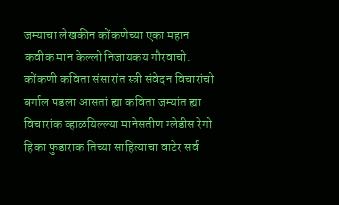जम्याचा लेखकीन कोंकणेच्या एका महान कवीक मान केल्लो निजायकय गौरवाचो.
कोंकणी कविता संसारांत स्त्री संवेदन विचारांचो बर्गाल पडला आसतां ह्या कविता जम्यांत ह्या विचारांक व्हाळयिल्ल्या मानेसतीण ग्लेडीस रेगो हिका फुडाराक तिच्या साहित्याचा वाटेर सर्व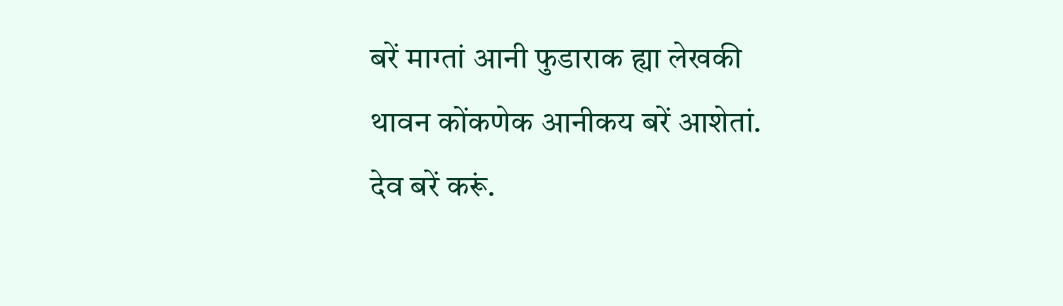बरें माग्तां आनी फुडाराक ह्या लेखकी थावन कोंकणेक आनीकय बरें आशेतां.
देव बरें करूं.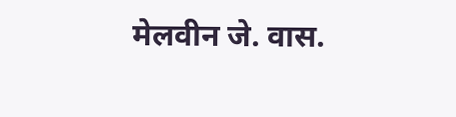मेलवीन जे. वास.